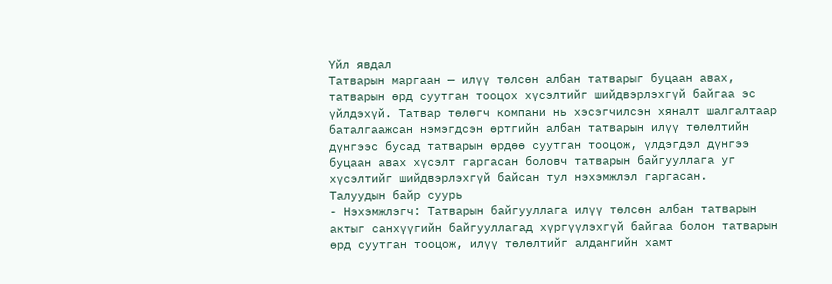Үйл явдал
Татварын маргаан — илүү төлсөн албан татварыг буцаан авах, татварын өрд суутган тооцох хүсэлтийг шийдвэрлэхгүй байгаа эс үйлдэхүй. Татвар төлөгч компани нь хэсэгчилсэн хяналт шалгалтаар баталгаажсан нэмэгдсэн өртгийн албан татварын илүү төлөлтийн дүнгээс бусад татварын өрдөө суутган тооцож, үлдэгдэл дүнгээ буцаан авах хүсэлт гаргасан боловч татварын байгууллага уг хүсэлтийг шийдвэрлэхгүй байсан тул нэхэмжлэл гаргасан.
Талуудын байр суурь
- Нэхэмжлэгч: Татварын байгууллага илүү төлсөн албан татварын актыг санхүүгийн байгууллагад хүргүүлэхгүй байгаа болон татварын өрд суутган тооцож, илүү төлөлтийг алдангийн хамт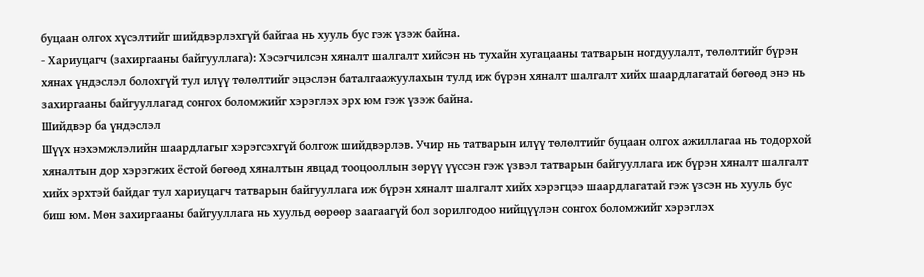буцаан олгох хүсэлтийг шийдвэрлэхгүй байгаа нь хууль бус гэж үзэж байна.
- Хариуцагч (захиргааны байгууллага): Хэсэгчилсэн хяналт шалгалт хийсэн нь тухайн хугацааны татварын ногдуулалт, төлөлтийг бүрэн хянах үндэслэл болохгүй тул илүү төлөлтийг эцэслэн баталгаажуулахын тулд иж бүрэн хяналт шалгалт хийх шаардлагатай бөгөөд энэ нь захиргааны байгууллагад сонгох боломжийг хэрэглэх эрх юм гэж үзэж байна.
Шийдвэр ба үндэслэл
Шүүх нэхэмжлэлийн шаардлагыг хэрэгсэхгүй болгож шийдвэрлэв. Учир нь татварын илүү төлөлтийг буцаан олгох ажиллагаа нь тодорхой хяналтын дор хэрэгжих ёстой бөгөөд хяналтын явцад тооцооллын зөрүү үүссэн гэж үзвэл татварын байгууллага иж бүрэн хяналт шалгалт хийх эрхтэй байдаг тул хариуцагч татварын байгууллага иж бүрэн хяналт шалгалт хийх хэрэгцээ шаардлагатай гэж үзсэн нь хууль бус биш юм. Мөн захиргааны байгууллага нь хуульд өөрөөр заагаагүй бол зорилгодоо нийцүүлэн сонгох боломжийг хэрэглэх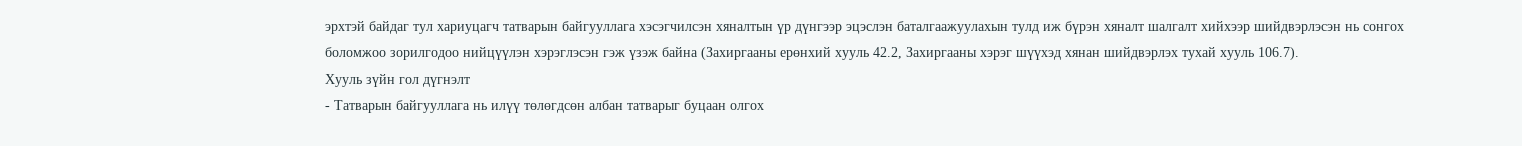эрхтэй байдаг тул хариуцагч татварын байгууллага хэсэгчилсэн хяналтын үр дүнгээр эцэслэн баталгаажуулахын тулд иж бүрэн хяналт шалгалт хийхээр шийдвэрлэсэн нь сонгох боломжоо зорилгодоо нийцүүлэн хэрэглэсэн гэж үзэж байна (Захиргааны ерөнхий хууль 42.2, Захиргааны хэрэг шүүхэд хянан шийдвэрлэх тухай хууль 106.7).
Хууль зүйн гол дүгнэлт
- Татварын байгууллага нь илүү төлөгдсөн албан татварыг буцаан олгох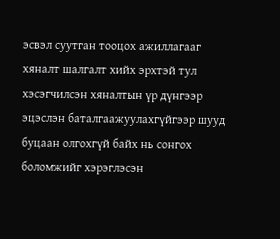эсвэл суутган тооцох ажиллагааг хяналт шалгалт хийх эрхтэй тул хэсэгчилсэн хяналтын үр дүнгээр эцэслэн баталгаажуулахгүйгээр шууд буцаан олгохгүй байх нь сонгох боломжийг хэрэглэсэн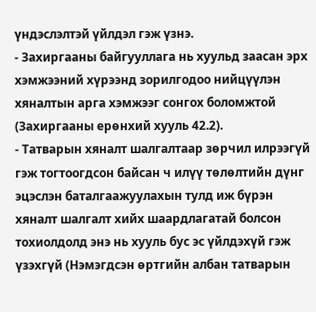үндэслэлтэй үйлдэл гэж үзнэ.
- Захиргааны байгууллага нь хуульд заасан эрх хэмжээний хүрээнд зорилгодоо нийцүүлэн хяналтын арга хэмжээг сонгох боломжтой (Захиргааны ерөнхий хууль 42.2).
- Татварын хяналт шалгалтаар зөрчил илрээгүй гэж тогтоогдсон байсан ч илүү төлөлтийн дүнг эцэслэн баталгаажуулахын тулд иж бүрэн хяналт шалгалт хийх шаардлагатай болсон тохиолдолд энэ нь хууль бус эс үйлдэхүй гэж үзэхгүй (Нэмэгдсэн өртгийн албан татварын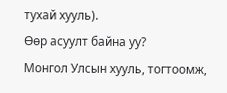тухай хууль).
Өөр асуулт байна уу?
Монгол Улсын хууль, тогтоомж,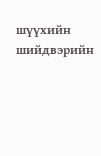шүүхийн шийдвэрийн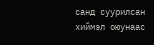санд суурилсан хиймэл оюунаас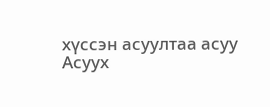хүссэн асуултаа асуу
Асуух